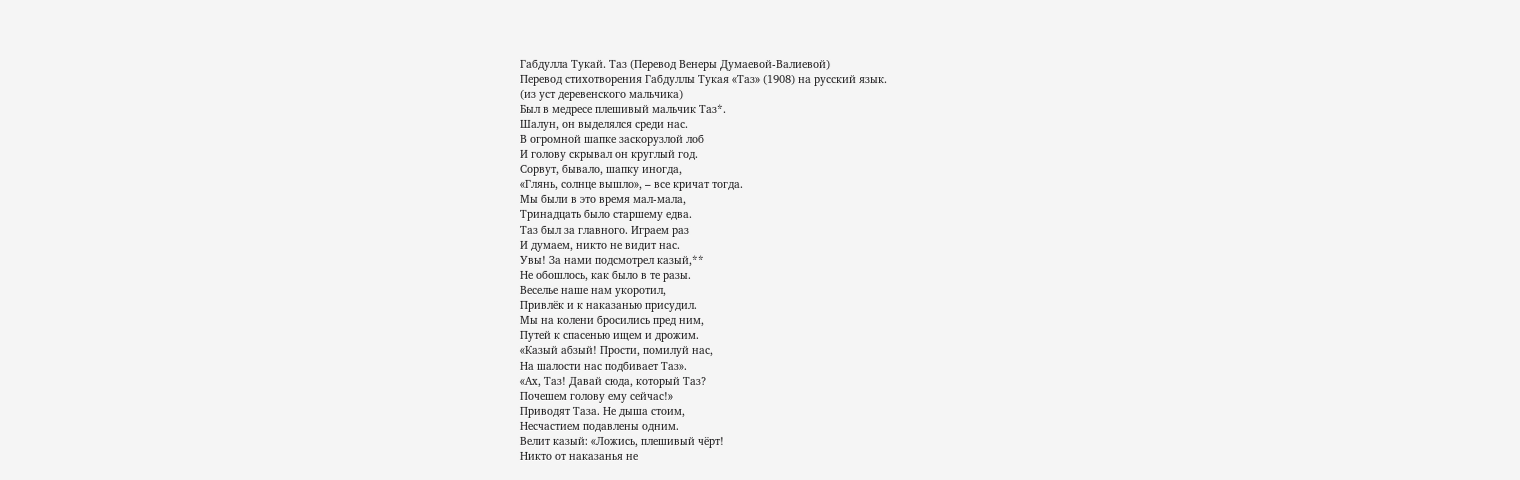Габдулла Тукай. Таз (Перевод Венеры Думаевой-Валиевой)
Перевод стихотворения Габдуллы Тукая «Таз» (1908) на русский язык.
(из уст деревенского мальчика)
Был в медресе плешивый мальчик Таз*.
Шалун, он выделялся среди нас.
В огромной шапке заскорузлой лоб
И голову скрывал он круглый год.
Сорвут, бывало, шапку иногда,
«Глянь, солнце вышло», – все кричат тогда.
Мы были в это время мал-мала,
Тринадцать было старшему едва.
Таз был за главного. Играем раз
И думаем, никто не видит нас.
Увы! За нами подсмотрел казый,**
Не обошлось, как было в те разы.
Веселье наше нам укоротил,
Привлёк и к наказанью присудил.
Мы на колени бросились пред ним,
Путей к спасенью ищем и дрожим.
«Казый абзый! Прости, помилуй нас,
На шалости нас подбивает Таз».
«Ах, Таз! Давай сюда, который Таз?
Почешем голову ему сейчас!»
Приводят Таза. Не дыша стоим,
Несчастием подавлены одним.
Велит казый: «Ложись, плешивый чёрт!
Никто от наказанья не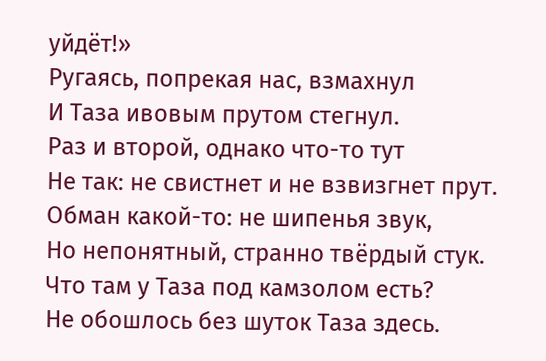уйдёт!»
Ругаясь, попрекая нас, взмахнул
И Таза ивовым прутом стегнул.
Раз и второй, однако что-то тут
Не так: не свистнет и не взвизгнет прут.
Обман какой-то: не шипенья звук,
Но непонятный, странно твёрдый стук.
Что там у Таза под камзолом есть?
Не обошлось без шуток Таза здесь.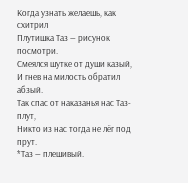Когда узнать желаешь, как схитрил
Плутишка Таз — рисунок посмотри.
Смеялся шутке от души казый,
И гнев на милость обратил абзый.
Так спас от наказанья нас Таз-плут,
Никто из нас тогда не лёг под прут.
*Таз — плешивый.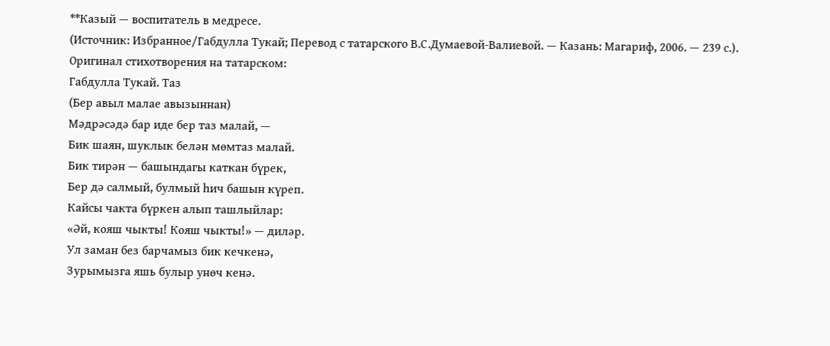**Казый — воспитатель в медресе.
(Источник: Избранное/Габдулла Тукай; Перевод с татарского В.С.Думаевой-Валиевой. — Казань: Магариф, 2006. — 239 с.).
Оригинал стихотворения на татарском:
Габдулла Тукай. Таз
(Бер авыл малае авызыннан)
Мәдрәсәдә бар иде бер таз малай, —
Бик шаян, шуклык белән мөмтаз малай.
Бик тирән — башындагы каткан бүрек,
Бер дә салмый, булмый һич башын күреп.
Кайсы чакта бүркен алып ташлыйлар:
«Әй, кояш чыкты! Кояш чыкты!» — диләр.
Ул заман без барчамыз бик кечкенә,
Зурымызга яшь булыр унөч кенә.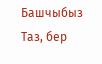Башчыбыз Таз, бер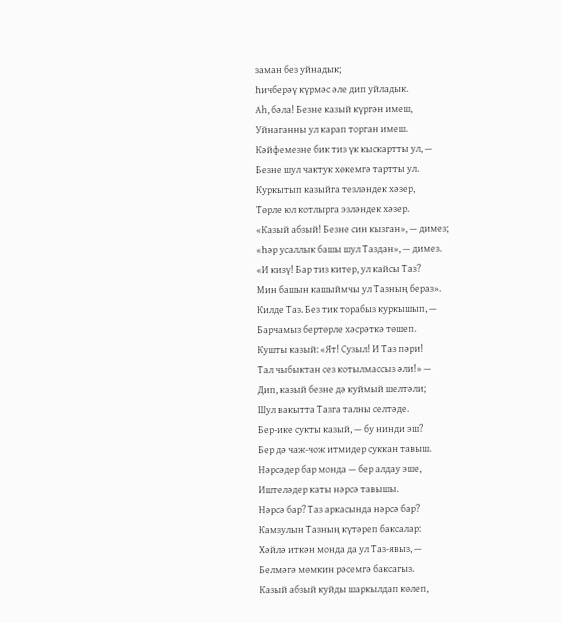заман без уйнадык;
Һичберәү күрмәс әле дип уйладык.
Аһ, бәла! Безне казый күргән имеш,
Уйнаганны ул карап торган имеш.
Кәйфемезне бик тиз үк кыскартты ул, —
Безне шул чактук хөкемгә тартты ул.
Куркытып казыйга тезләндек хәзер,
Төрле юл котлырга эзләндек хәзер.
«Казый абзый! Безне син кызган», — димез;
«Һәр усаллык башы шул Таздан», — димез.
«И кизү! Бар тиз китер, ул кайсы Таз?
Мин башын кашыймчы ул Тазның бераз».
Килде Таз. Без тик торабыз куркышып, —
Барчамыз бертөрле хәсрәткә төшеп.
Кушты казый: «Ят! Сузыл! И Таз пәри!
Тал чыбыктан сез котылмассыз әли!» —
Дип, казый безне дә куймый шелтәли;
Шул вакытта Тазга талны селтәде.
Бер-ике сукты казый, — бу нинди эш?
Бер дә чаж-чож итмидер суккан тавыш.
Нәрсәдер бар монда — бер алдау эше,
Иштеләдер каты нәрсә тавышы.
Нәрсә бар? Таз аркасында нәрсә бар?
Камзулын Тазның күтәреп баксалар:
Хәйлә иткән монда да ул Таз-явыз, —
Белмәгә мөмкин рәсемгә баксагыз.
Казый абзый куйды шаркылдап көлеп,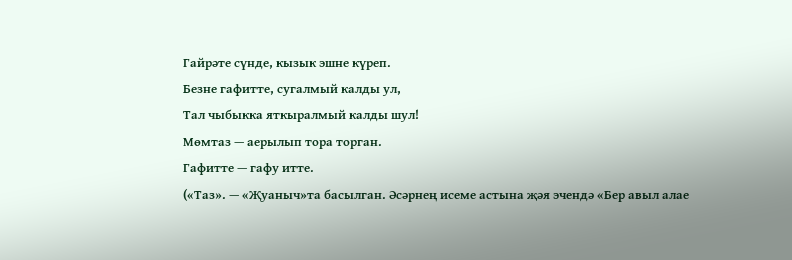Гайрәте сүнде, кызык эшне күреп.
Безне гафитте, сугалмый калды ул,
Тал чыбыкка яткыралмый калды шул!
Мөмтаз — аерылып тора торган.
Гафитте — гафу итте.
(«Таз». — «Җуаныч»та басылган. Әсәрнең исеме астына җәя эчендә «Бер авыл алае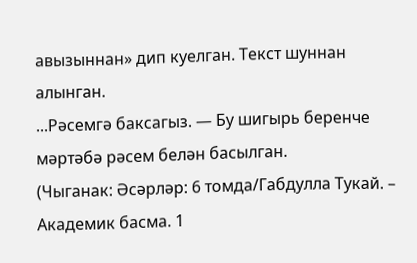авызыннан» дип куелган. Текст шуннан алынган.
...Рәсемгә баксагыз. — Бу шигырь беренче мәртәбә рәсем белән басылган.
(Чыганак: Әсәрләр: 6 томда/Габдулла Тукай. – Академик басма. 1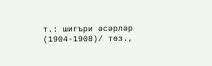т.: шигъри әсәрләр (1904-1908)/ төз.,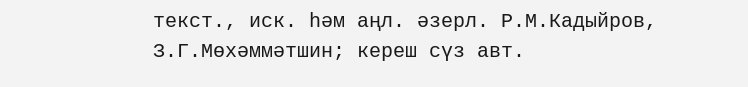текст., иск. һәм аңл. әзерл. Р.М.Кадыйров, З.Г.Мөхәммәтшин; кереш сүз авт.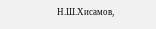Н.Ш.Хисамов,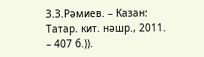З.З.Рәмиев. – Казан: Татар. кит. нәшр., 2011. – 407 б.)).